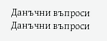Данъчни въпроси
Данъчни въпроси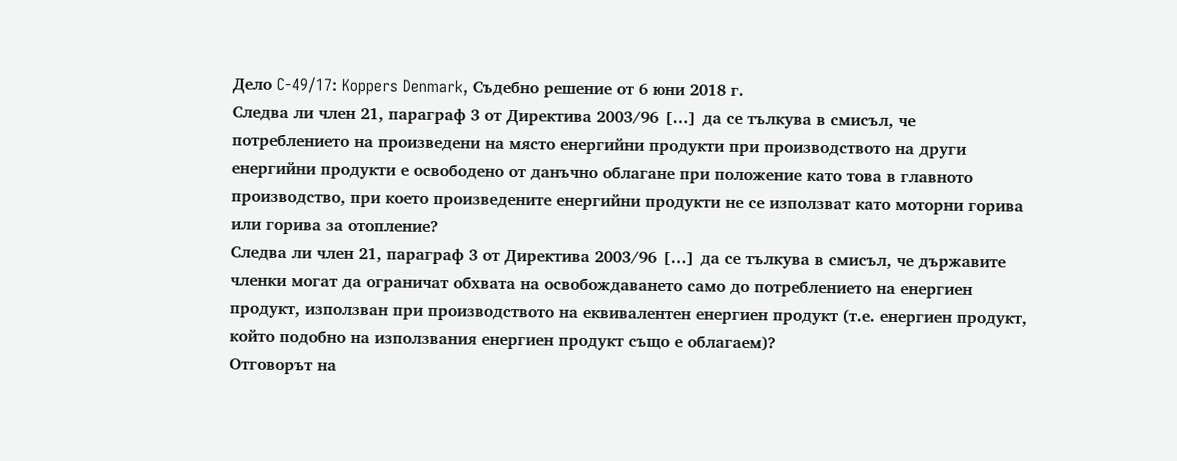Дело C-49/17: Koppers Denmark, Съдебно решение от 6 юни 2018 г.
Следва ли член 21, параграф 3 от Директива 2003/96 […] да се тълкува в смисъл, че потреблението на произведени на място енергийни продукти при производството на други енергийни продукти е освободено от данъчно облагане при положение като това в главното производство, при което произведените енергийни продукти не се използват като моторни горива или горива за отопление?
Следва ли член 21, параграф 3 от Директива 2003/96 […] да се тълкува в смисъл, че държавите членки могат да ограничат обхвата на освобождаването само до потреблението на енергиен продукт, използван при производството на еквивалентен енергиен продукт (т.е. енергиен продукт, който подобно на използвания енергиен продукт също е облагаем)?
Отговорът на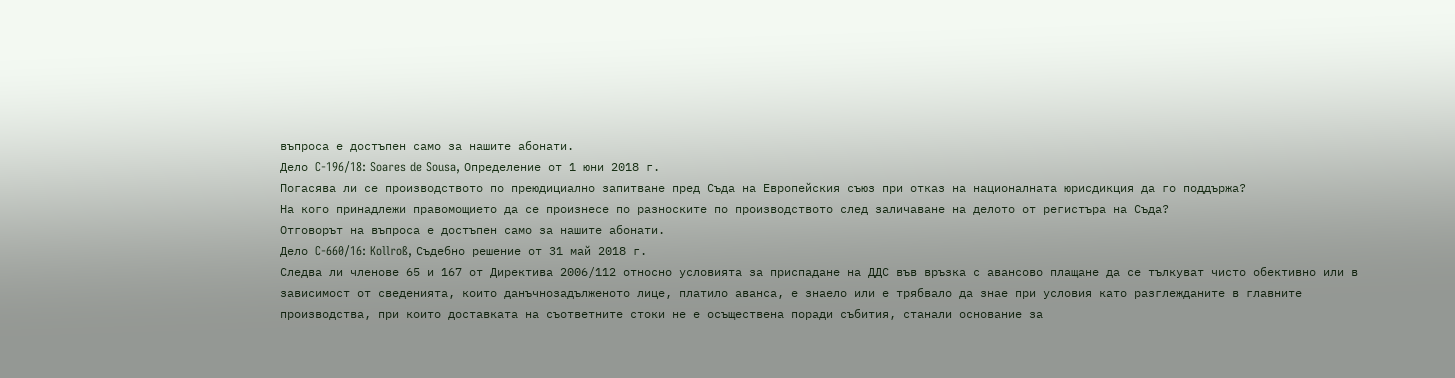въпроса е достъпен само за нашите абонати.
Дело C-196/18: Soares de Sousa, Определение от 1 юни 2018 г.
Погасява ли се производството по преюдициално запитване пред Съда на Европейския съюз при отказ на националната юрисдикция да го поддържа?
На кого принадлежи правомощието да се произнесе по разноските по производството след заличаване на делото от регистъра на Съда?
Отговорът на въпроса е достъпен само за нашите абонати.
Дело C-660/16: Kollroß, Съдебно решение от 31 май 2018 г.
Следва ли членове 65 и 167 от Директива 2006/112 относно условията за приспадане на ДДС във връзка с авансово плащане да се тълкуват чисто обективно или в зависимост от сведенията, които данъчнозадълженото лице, платило аванса, е знаело или е трябвало да знае при условия като разглежданите в главните производства, при които доставката на съответните стоки не е осъществена поради събития, станали основание за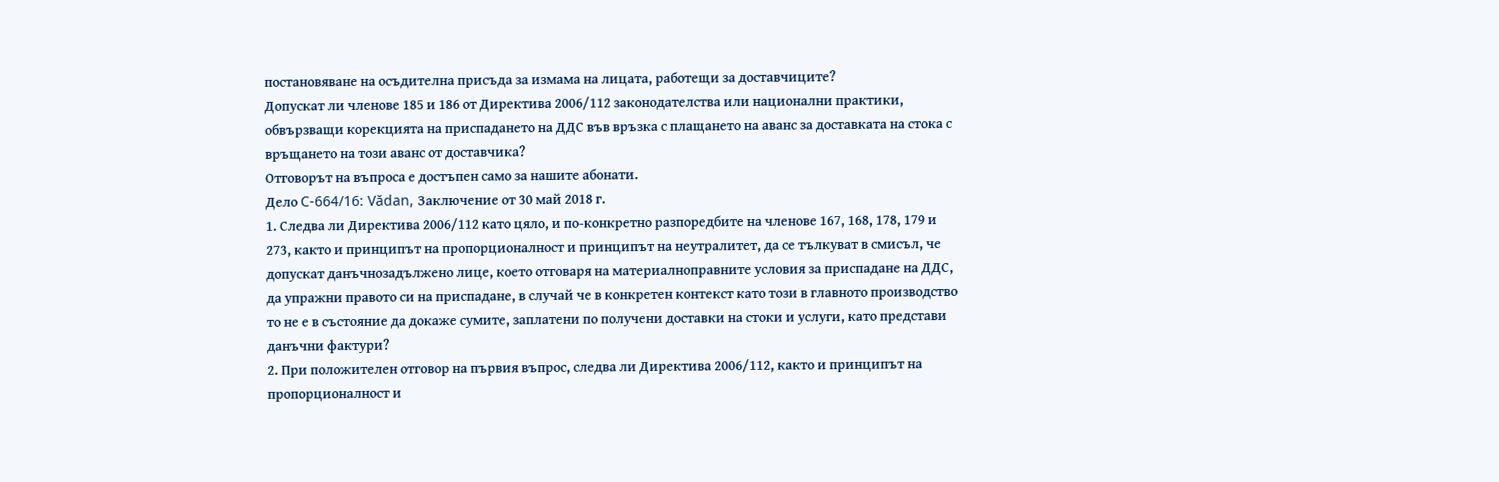постановяване на осъдителна присъда за измама на лицата, работещи за доставчиците?
Допускат ли членове 185 и 186 от Директива 2006/112 законодателства или национални практики, обвързващи корекцията на приспадането на ДДС във връзка с плащането на аванс за доставката на стока с връщането на този аванс от доставчика?
Отговорът на въпроса е достъпен само за нашите абонати.
Дело C-664/16: Vădan, Заключение от 30 май 2018 г.
1. Следва ли Директива 2006/112 като цяло, и по-конкретно разпоредбите на членове 167, 168, 178, 179 и 273, както и принципът на пропорционалност и принципът на неутралитет, да се тълкуват в смисъл, че допускат данъчнозадължено лице, което отговаря на материалноправните условия за приспадане на ДДС, да упражни правото си на приспадане, в случай че в конкретен контекст като този в главното производство то не е в състояние да докаже сумите, заплатени по получени доставки на стоки и услуги, като представи данъчни фактури?
2. При положителен отговор на първия въпрос, следва ли Директива 2006/112, както и принципът на пропорционалност и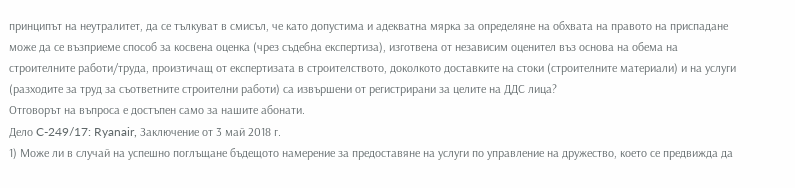принципът на неутралитет, да се тълкуват в смисъл, че като допустима и адекватна мярка за определяне на обхвата на правото на приспадане може да се възприеме способ за косвена оценка (чрез съдебна експертиза), изготвена от независим оценител въз основа на обема на строителните работи/труда, произтичащ от експертизата в строителството, доколкото доставките на стоки (строителните материали) и на услуги (разходите за труд за съответните строителни работи) са извършени от регистрирани за целите на ДДС лица?
Отговорът на въпроса е достъпен само за нашите абонати.
Дело C-249/17: Ryanair, Заключение от 3 май 2018 г.
1) Може ли в случай на успешно поглъщане бъдещото намерение за предоставяне на услуги по управление на дружество, което се предвижда да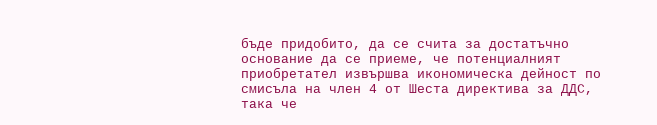бъде придобито, да се счита за достатъчно основание да се приеме, че потенциалният приобретател извършва икономическа дейност по смисъла на член 4 от Шеста директива за ДДС, така че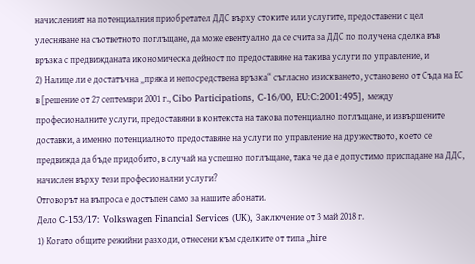начисленият на потенциалния приобретател ДДС върху стоките или услугите, предоставени с цел улесняване на съответното поглъщане, да може евентуално да се счита за ДДС по получена сделка във връзка с предвижданата икономическа дейност по предоставяне на такива услуги по управление, и
2) Налице ли е достатъчна „пряка и непосредствена връзка“ съгласно изискването, установено от Съда на ЕС в [решение от 27 септември 2001 г., Cibo Participations, C‑16/00, EU:C:2001:495], между професионалните услуги, предоставяни в контекста на такова потенциално поглъщане, и извършените доставки, а именно потенциалното предоставяне на услуги по управление на дружеството, което се предвижда да бъде придобито, в случай на успешно поглъщане, така че да е допустимо приспадане на ДДС, начислен върху тези професионални услуги?
Отговорът на въпроса е достъпен само за нашите абонати.
Дело C-153/17: Volkswagen Financial Services (UK), Заключение от 3 май 2018 г.
1) Когато общите режийни разходи, отнесени към сделките от типа „hire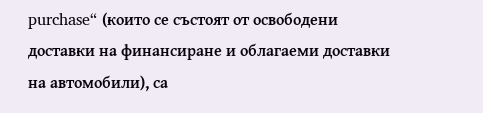purchase“ (които се състоят от освободени доставки на финансиране и облагаеми доставки на автомобили), са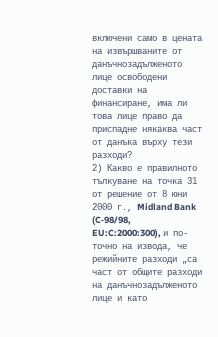включени само в цената на извършваните от данъчнозадълженото лице освободени доставки на финансиране, има ли това лице право да приспадне някаква част от данъка върху тези разходи?
2) Какво е правилното тълкуване на точка 31 от решение от 8 юни 2000 г., Midland Bank (C‑98/98, EU:C:2000:300), и по-точно на извода, че режийните разходи „са част от общите разходи на данъчнозадълженото лице и като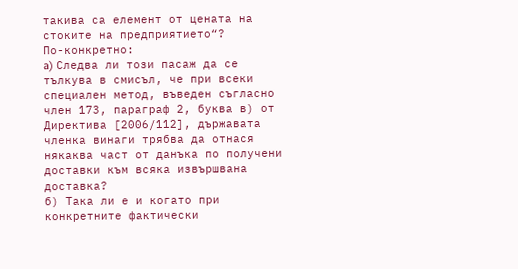такива са елемент от цената на стоките на предприятието“?
По-конкретно:
a) Следва ли този пасаж да се тълкува в смисъл, че при всеки специален метод, въведен съгласно член 173, параграф 2, буква в) от Директива [2006/112], държавата членка винаги трябва да отнася някаква част от данъка по получени доставки към всяка извършвана доставка?
б) Така ли е и когато при конкретните фактически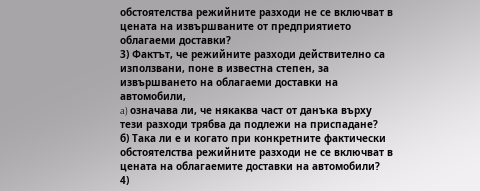обстоятелства режийните разходи не се включват в цената на извършваните от предприятието облагаеми доставки?
3) Фактът, че режийните разходи действително са използвани, поне в известна степен, за извършването на облагаеми доставки на автомобили,
a) означава ли, че някаква част от данъка върху тези разходи трябва да подлежи на приспадане?
б) Така ли е и когато при конкретните фактически обстоятелства режийните разходи не се включват в цената на облагаемите доставки на автомобили?
4)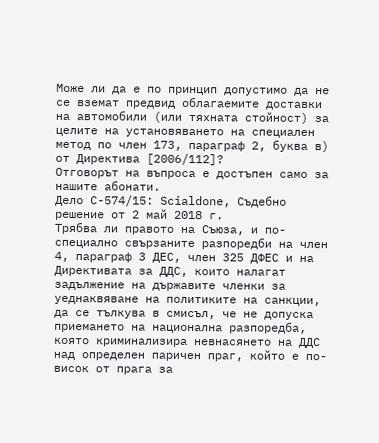Може ли да е по принцип допустимо да не се вземат предвид облагаемите доставки на автомобили (или тяхната стойност) за целите на установяването на специален метод по член 173, параграф 2, буква в) от Директива [2006/112]?
Отговорът на въпроса е достъпен само за нашите абонати.
Дело C-574/15: Scialdone, Съдебно решение от 2 май 2018 г.
Трябва ли правото на Съюза, и по-специално свързаните разпоредби на член 4, параграф 3 ДЕС, член 325 ДФЕС и на Директивата за ДДС, които налагат задължение на държавите членки за уеднаквяване на политиките на санкции, да се тълкува в смисъл, че не допуска приемането на национална разпоредба, която криминализира невнасянето на ДДС над определен паричен праг, който е по-висок от прага за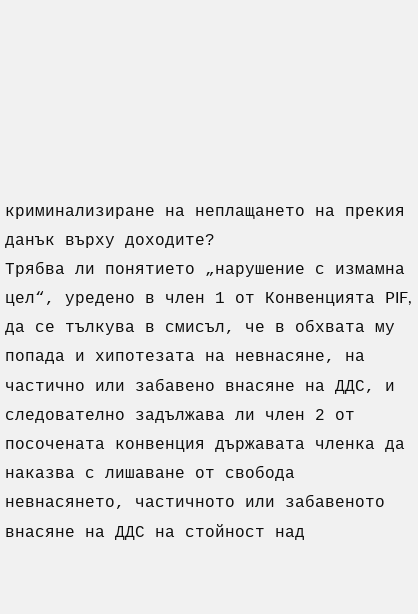криминализиране на неплащането на прекия данък върху доходите?
Трябва ли понятието „нарушение с измамна цел“, уредено в член 1 от Конвенцията PIF, да се тълкува в смисъл, че в обхвата му попада и хипотезата на невнасяне, на частично или забавено внасяне на ДДС, и следователно задължава ли член 2 от посочената конвенция държавата членка да наказва с лишаване от свобода невнасянето, частичното или забавеното внасяне на ДДС на стойност над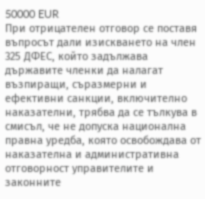50000 EUR
При отрицателен отговор се поставя въпросът дали изискването на член 325 ДФЕС, който задължава държавите членки да налагат възпиращи, съразмерни и ефективни санкции, включително наказателни, трябва да се тълкува в смисъл, че не допуска национална правна уредба, която освобождава от наказателна и административна отговорност управителите и законните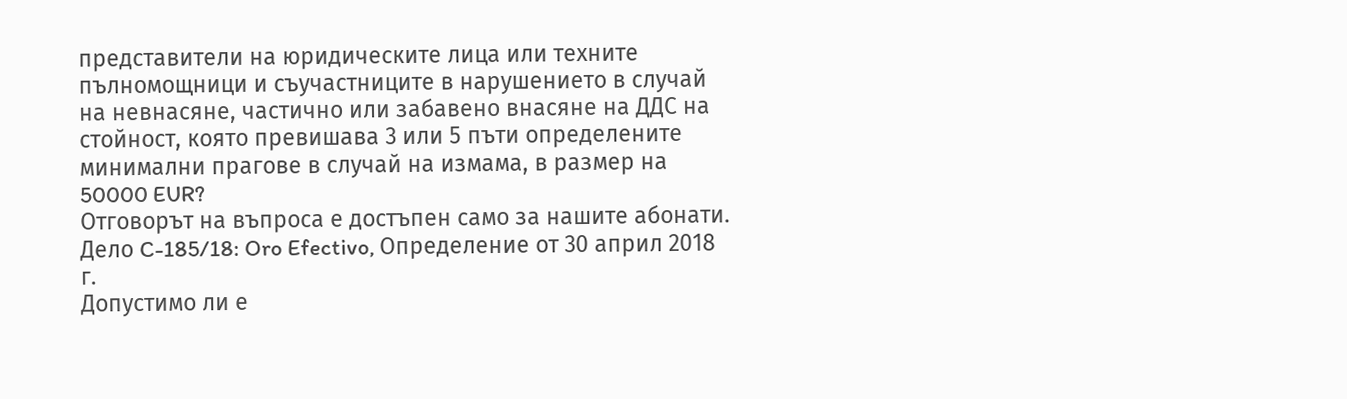представители на юридическите лица или техните пълномощници и съучастниците в нарушението в случай на невнасяне, частично или забавено внасяне на ДДС на стойност, която превишава 3 или 5 пъти определените минимални прагове в случай на измама, в размер на 50000 EUR?
Отговорът на въпроса е достъпен само за нашите абонати.
Дело C-185/18: Oro Efectivo, Определение от 30 април 2018 г.
Допустимо ли е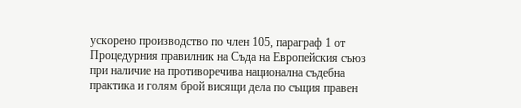ускорено производство по член 105, параграф 1 от Процедурния правилник на Съда на Европейския съюз при наличие на противоречива национална съдебна практика и голям брой висящи дела по същия правен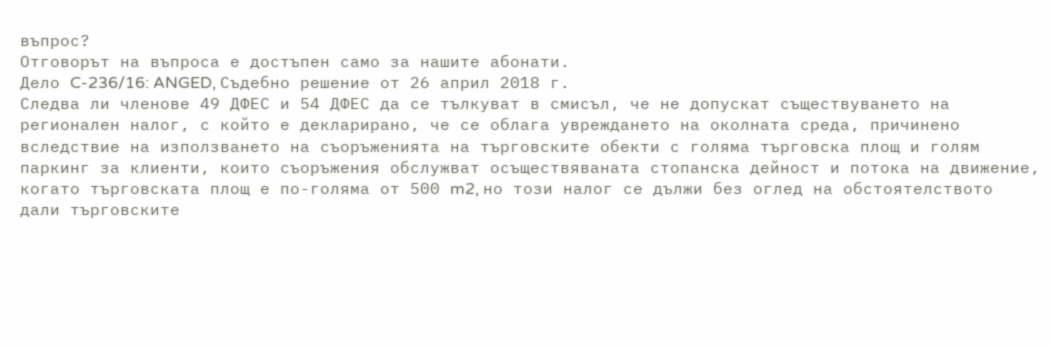въпрос?
Отговорът на въпроса е достъпен само за нашите абонати.
Дело C-236/16: ANGED, Съдебно решение от 26 април 2018 г.
Следва ли членове 49 ДФЕС и 54 ДФЕС да се тълкуват в смисъл, че не допускат съществуването на регионален налог, с който е декларирано, че се облага увреждането на околната среда, причинено вследствие на използването на съоръженията на търговските обекти с голяма търговска площ и голям паркинг за клиенти, които съоръжения обслужват осъществяваната стопанска дейност и потока на движение, когато търговската площ е по-голяма от 500 m2, но този налог се дължи без оглед на обстоятелството дали търговските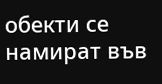обекти се намират във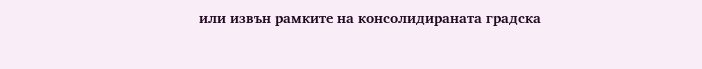или извън рамките на консолидираната градска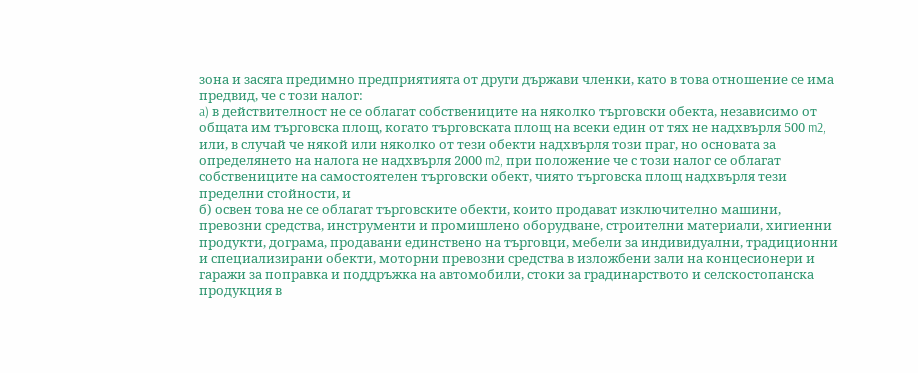зона и засяга предимно предприятията от други държави членки, като в това отношение се има предвид, че с този налог:
a) в действителност не се облагат собствениците на няколко търговски обекта, независимо от общата им търговска площ, когато търговската площ на всеки един от тях не надхвърля 500 m2, или, в случай че някой или няколко от тези обекти надхвърля този праг, но основата за определянето на налога не надхвърля 2000 m2, при положение че с този налог се облагат собствениците на самостоятелен търговски обект, чиято търговска площ надхвърля тези пределни стойности, и
б) освен това не се облагат търговските обекти, които продават изключително машини, превозни средства, инструменти и промишлено оборудване, строителни материали, хигиенни продукти, дограма, продавани единствено на търговци, мебели за индивидуални, традиционни и специализирани обекти, моторни превозни средства в изложбени зали на концесионери и гаражи за поправка и поддръжка на автомобили, стоки за градинарството и селскостопанска продукция в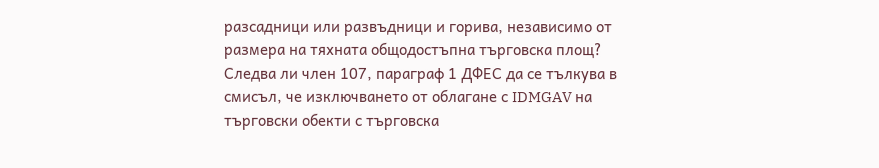разсадници или развъдници и горива, независимо от размера на тяхната общодостъпна търговска площ?
Следва ли член 107, параграф 1 ДФЕС да се тълкува в смисъл, че изключването от облагане с IDMGAV на търговски обекти с търговска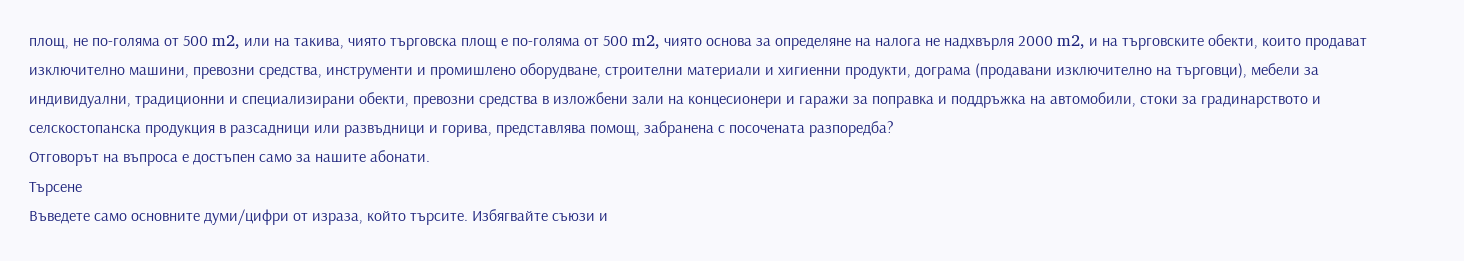площ, не по-голяма от 500 m2, или на такива, чиято търговска площ е по-голяма от 500 m2, чиято основа за определяне на налога не надхвърля 2000 m2, и на търговските обекти, които продават изключително машини, превозни средства, инструменти и промишлено оборудване, строителни материали и хигиенни продукти, дограма (продавани изключително на търговци), мебели за индивидуални, традиционни и специализирани обекти, превозни средства в изложбени зали на концесионери и гаражи за поправка и поддръжка на автомобили, стоки за градинарството и селскостопанска продукция в разсадници или развъдници и горива, представлява помощ, забранена с посочената разпоредба?
Отговорът на въпроса е достъпен само за нашите абонати.
Търсене
Въведете само основните думи/цифри от израза, който търсите. Избягвайте съюзи и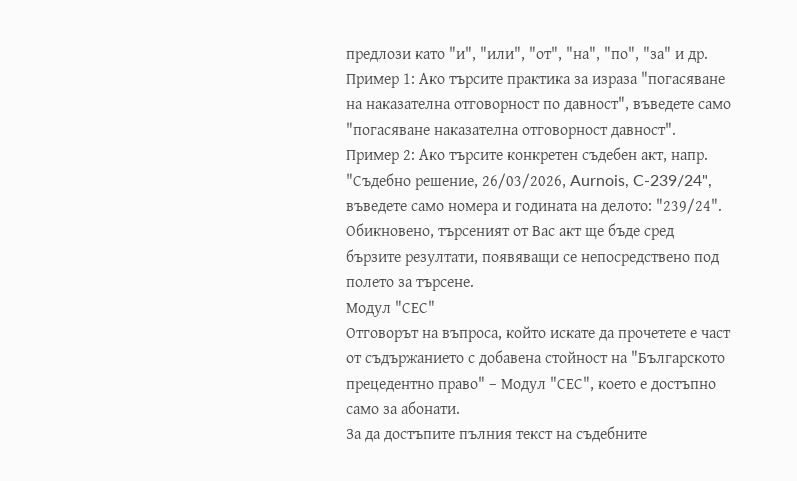предлози като "и", "или", "от", "на", "по", "за" и др.
Пример 1: Ако търсите практика за израза "погасяване на наказателна отговорност по давност", въведете само "погасяване наказателна отговорност давност".
Пример 2: Ако търсите конкретен съдебен акт, напр. "Съдебно решение, 26/03/2026, Aurnois, C-239/24", въведете само номера и годината на делото: "239/24".
Обикновено, търсеният от Вас акт ще бъде сред бързите резултати, появяващи се непосредствено под полето за търсене.
Модул "СЕС"
Отговорът на въпроса, който искате да прочетете е част от съдържанието с добавена стойност на "Българското прецедентно право" – Модул "СЕС", което е достъпно само за абонати.
За да достъпите пълния текст на съдебните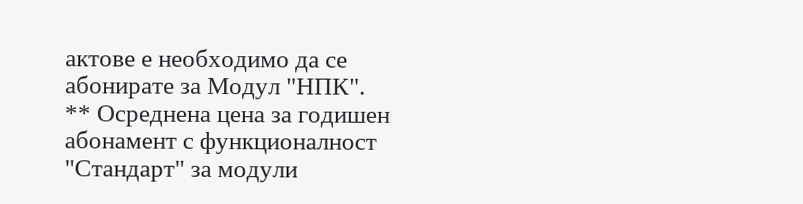актове е необходимо да се абонирате за Модул "НПК".
** Осреднена цена за годишен абонамент с функционалност "Стандарт" за модули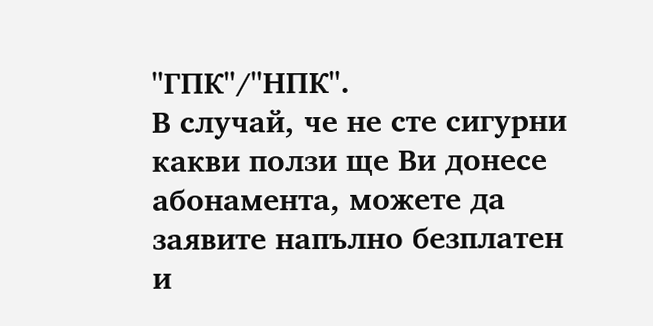"ГПК"/"НПК".
В случай, че не сте сигурни какви ползи ще Ви донесе абонамента, можете да заявите напълно безплатен и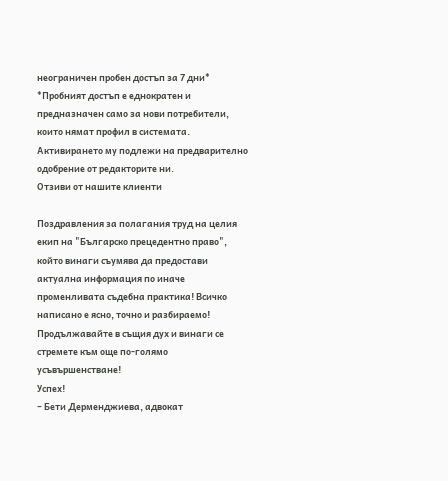неограничен пробен достъп за 7 дни*
*Пробният достъп е еднократен и предназначен само за нови потребители, които нямат профил в системата. Активирането му подлежи на предварително одобрение от редакторите ни.
Отзиви от нашите клиенти

Поздравления за полагания труд на целия екип на "Българско прецедентно право", който винаги съумява да предостави актуална информация по иначе променливата съдебна практика! Всичко написано е ясно, точно и разбираемо!
Продължавайте в същия дух и винаги се стремете към още по-голямо усъвършенстване!
Успех!
– Бети Дерменджиева, адвокат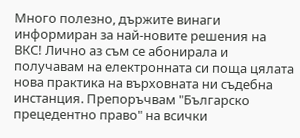Много полезно, държите винаги информиран за най-новите решения на ВКС! Лично аз съм се абонирала и получавам на електронната си поща цялата нова практика на върховната ни съдебна инстанция. Препоръчвам "Българско прецедентно право" на всички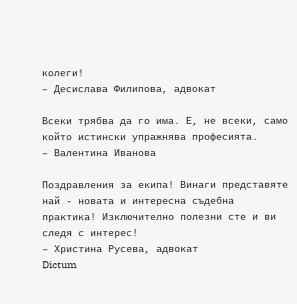колеги!
– Десислава Филипова, адвокат

Всеки трябва да го има. Е, не всеки, само който истински упражнява професията.
– Валентина Иванова

Поздравления за екипа! Винаги представяте най - новата и интересна съдебна практика! Изключително полезни сте и ви следя с интерес!
– Христина Русева, адвокат
Dictum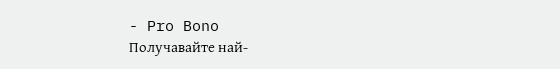- Pro Bono
Получавайте най-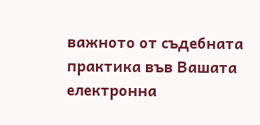важното от съдебната практика във Вашата електронна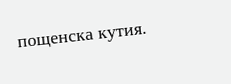пощенска кутия.